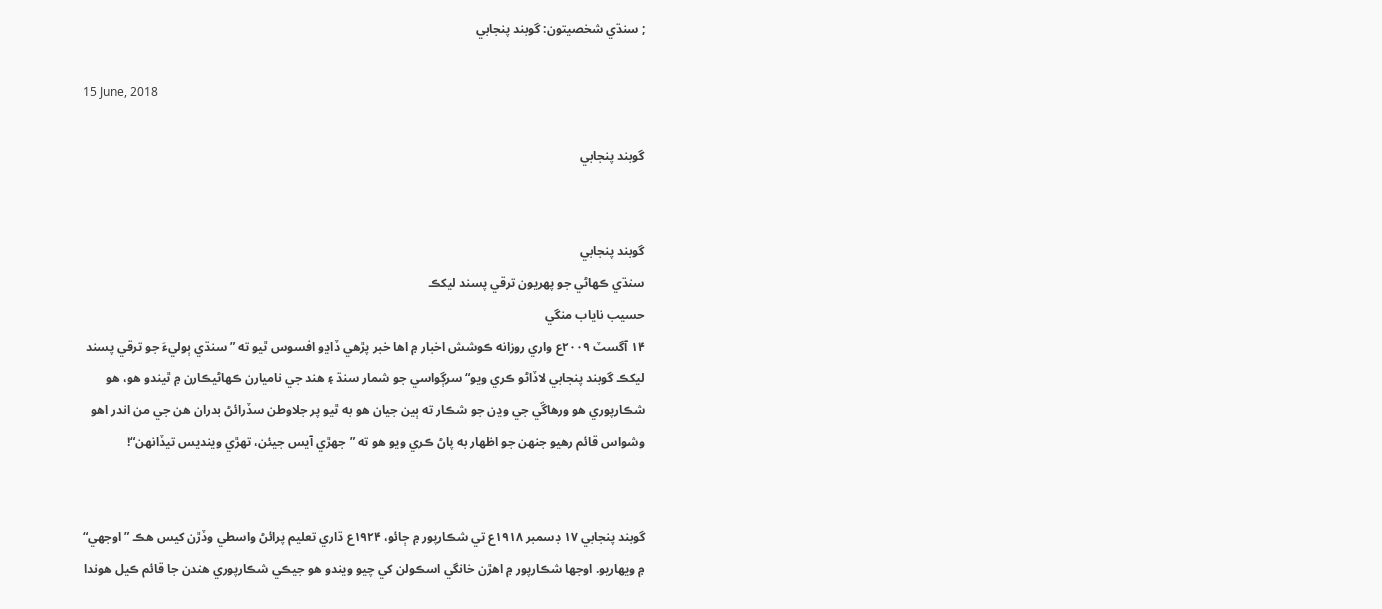; سنڌي شخصيتون: گوبند پنجابي

15 June, 2018

گوبند پنجابي


گوبند پنجابي
سنڌي ڪهاڻي جو پهريون ترقي پسند ليکڪ
حسيب ناياب منگي
۱۴ آگسٽ ۲۰۰۹ع واري روزانه ڪوشش اخبار ۾ اها خبر پڙهي ڏاڍو افسوس ٿيو ته ”سنڌي ٻوليءَ جو ترقي پسند ليکڪ گوبند پنجابي لاڏاڻو ڪري ويو“ سرڳواسي جو شمار سنڌ ۽ هند جي ناميارن ڪهاڻيڪارن ۾ ٿيندو هو، هو شڪارپوري هو ورهاڱي جي وڍن جو شڪار ته ٻين جيان هو به ٿيو پر جلاوطن سڏرائڻ بدران هن جي من اندر اهو وشواس قائم رهيو جنهن جو اظهار به پاڻ ڪري ويو هو ته ”جهڙي آيس جيئن، تهڙي وينديس تيڏانهن“!


گوبند پنجابي ۱۷ ڊسمبر ۱۹۱۸ع تي شڪارپور ۾ ڄائو، ۱۹۲۴ع ڌاري تعليم پرائڻ واسطي وڏڙن کيس هڪ ”اوجهي“ ۾ ويهاريو. اوجها شڪارپور ۾ اهڙن خانگي اسڪولن کي چيو ويندو هو جيڪي شڪارپوري هندن جا قائم ڪيل هوندا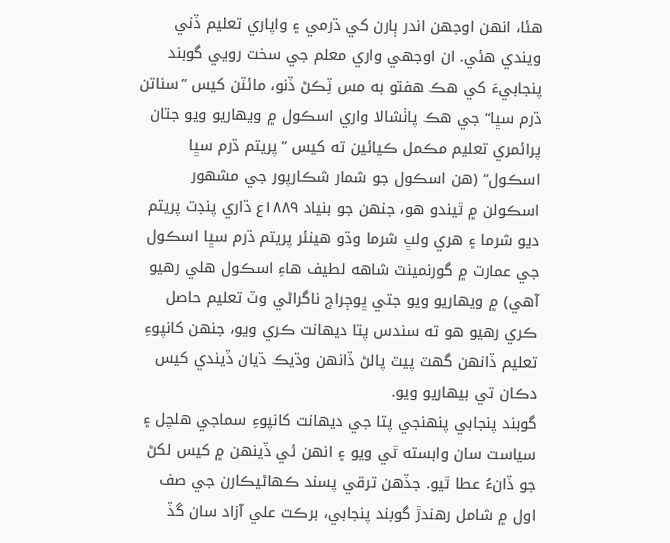هئا، انهن اوجهن اندر ٻارن کي ڌرمي ۽ واپاري تعليم ڏني ويندي هئي. ان اوجهي واري معلم جي سخت رويي گوبند پنجابيءَ کي هڪ هفتو به مس ٽِڪڻ ڏنو، مائٽن کيس ”سناتن ڌرم سڀا“ جي هڪ پاٺشالا واري اسڪول ۾ ويهاريو ويو جتان پرائمري تعليم مڪمل ڪيائين ته کيس ”پريتم ڌرم سڀا اسڪول“ (هن اسڪول جو شمار شڪارپور جي مشهور اسڪولن ۾ ٿيندو هو، جنهن جو بنياد ۱۸۸۹ع ڌاري پنڊت پريتم ديو شرما ۽ هري ولڀ شرما وڌو هينئر پريتم ڌرم سڀا اسڪول جي عمارت ۾ گورنمينٽ شاهه لطيف هاءِ اسڪول هلي رهيو آهي) ۾ ويهاريو ويو جتي ڀوڄراج ناگراڻي وٽ تعليم حاصل ڪري رهيو هو ته سندس پتا ديهانت ڪري ويو، جنهن کانپوءِ تعليم ڏانهن گهٽ پيٽ پالڻ ڏانهن وڌيڪ ڌيان ڏيندي کيس دڪان تي بيهاريو ويو.
گوبند پنجابي پنهنجي پتا جي ديهانت کانپوءِ سماجي هلچل ۽ سياست سان وابسته ٿي ويو ۽ انهن ئي ڏينهن ۾ کيس لکڻ جو ڏانءُ عطا ٿيو. جڏهن ترقي پسند ڪهاڻيڪارن جي صف اول ۾ شامل رهندڙ گوبند پنجابي، برڪت علي آزاد سان گڏ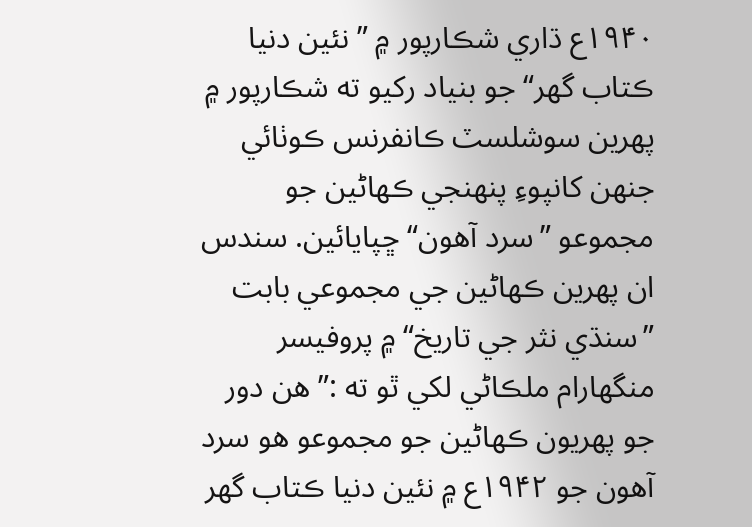۱۹۴۰ع ڌاري شڪارپور ۾ ”نئين دنيا ڪتاب گهر“ جو بنياد رکيو ته شڪارپور ۾ پهرين سوشلسٽ ڪانفرنس ڪوٺائي جنهن کانپوءِ پنهنجي ڪهاڻين جو مجموعو ”سرد آهون“ ڇپايائين. سندس ان پهرين ڪهاڻين جي مجموعي بابت ”سنڌي نثر جي تاريخ“ ۾ پروفيسر منگهارام ملڪاڻي لکي ٿو ته :”هن دور جو پهريون ڪهاڻين جو مجموعو هو سرد آهون جو ۱۹۴۲ع ۾ نئين دنيا ڪتاب گهر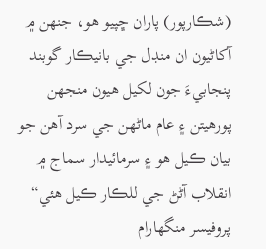(شڪارپور) پاران ڇپيو هو، جنهن ۾ آکاڻيون ان منڊل جي بانيڪار گوبند پنجابيءَ جون لکيل هيون منجهن پورهيتن ۽ عام ماڻهن جي سرد آهن جو بيان ڪيل هو ۽ سرمائيدار سماج ۾ انقلاب آڻڻ جي للڪار ڪيل هئي“
پروفيسر منگهارام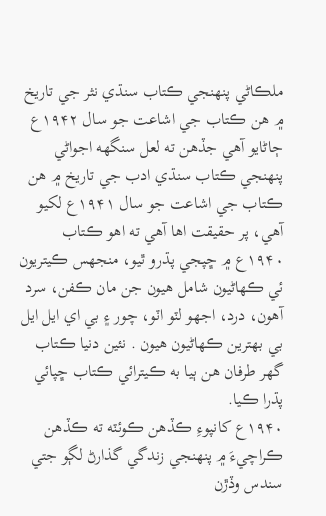ملڪاڻي پنهنجي ڪتاب سنڌي نثر جي تاريخ ۾ هن ڪتاب جي اشاعت جو سال ۱۹۴۲ع ڄاڻايو آهي جڏهن ته لعل سنگهه اجواڻي پنهنجي ڪتاب سنڌي ادب جي تاريخ ۾ هن ڪتاب جي اشاعت جو سال ۱۹۴۱ع لکيو آهي، پر حقيقت اها آهي ته اهو ڪتاب ۱۹۴۰ع ۾ ڇپجي پڌرو ٿيو، منجهس ڪيتريون ئي ڪهاڻيون شامل هيون جن مان ڪفن، سرد آهون، درد، اجهو لٽو اٽو، چور ۽ بي اي ايل ايل بي بهترين ڪهاڻيون هيون . نئين دنيا ڪتاب گهر طرفان هن ٻيا به ڪيترائي ڪتاب ڇپائي پڌرا ڪيا.
۱۹۴۰ع کانپوءِ ڪڏهن ڪوئٽه ته ڪڏهن ڪراچيءَ ۾ پنهنجي زندگي گذارڻ لڳو جتي سندس وڏڙن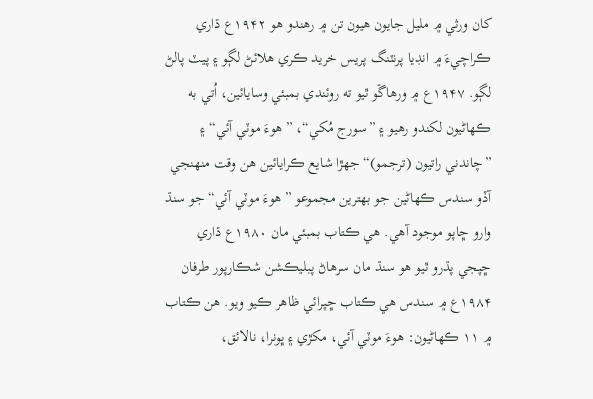کان ورثي ۾ مليل جايون هيون تن ۾ رهندو هو ۱۹۴۲ع ڌاري ڪراچيءَ ۾ انڊيا پرنٽنگ پريس خريد ڪري هلائڻ لڳو ۽ پيٽ پالڻ لڳو. ۱۹۴۷ع ۾ ورهاڱو ٿيو ته روئندي بمبئي وسايائين، اُتي به ڪهاڻيون لکندو رهيو ۽ ”سورج مُکي“، ”هوءَ موٽي آئي“ ۽ ”چاندني راتيون (ترجمو)“ جهڙا شايع ڪرايائين هن وقت منهنجي آڏو سندس ڪهاڻين جو بهترين مجموعو ”هوءَ موٽي آئي“ جو سنڌ وارو ڇاپو موجود آهي. هي ڪتاب بمبئي مان ۱۹۸۰ع ڌاري ڇپجي پڌرو ٿيو هو سنڌ مان سرهاڻ پبليڪشن شڪارپور طرفان ۱۹۸۴ع ۾ سندس هي ڪتاب ڇپرائي ظاهر ڪيو ويو. هن ڪتاب ۾ ۱۱ ڪهاڻيون: هوءَ موٽي آئي، مکڙي ۽ ڀونرا، نالائق،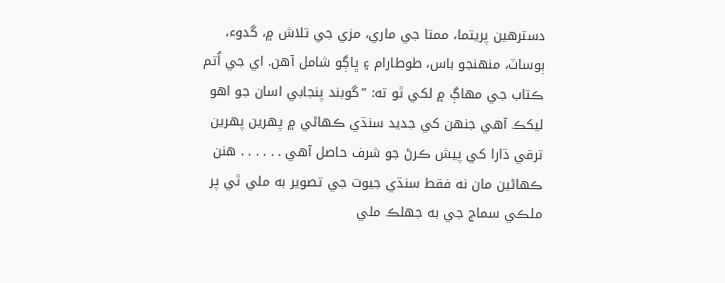دسترهين پريتما، ممتا جي ماري، مزي جي تلاش ۾، گدوء، ٻوساٽ، منهنجو باس، طوطارام ۽ ڀاڳو شامل آهن. اي جي اُتم ڪتاب جي مهاڳ ۾ لکي ٿو ته: ”گوبند پنجابي اسان جو اهو ليکڪ آهي جنهن کي جديد سنڌي ڪهاڻي ۾ پهرين پهرين ترقي ڌارا کي پيش ڪرڻ جو شرف حاصل آهي . . . . . . هنن ڪهاڻين مان نه فقط سنڌي جيوت جي تصوير به ملي ٿي پر ملڪي سماج جي به جهلڪ ملي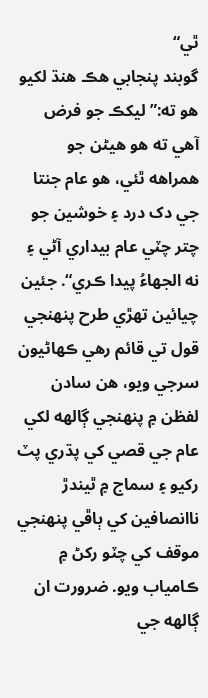ٿي“
گوبند پنجابي هڪ هنڌ لکيو هو ته:”ليکڪ جو فرض آهي ته هو هيڻن جو همراهه ٿئي، هو عام جنتا جي دک درد ۽ خوشين جو چتر چٽي عام بيداري آڻي ۽ نه الجهاءُ پيدا ڪري“. جئين چيائين تهڙي طرح پنهنجي قول تي قائم رهي ڪهاڻيون سرجي ويو، هن سادن لفظن ۾ پنهنجي ڳالهه لکي عام جي قصي کي پڌري پٽ رکيو ۽ سماج ۾ ٿيندڙ ناانصافين کي ٻاڦي پنهنجي موقف کي چٽو رکڻ ۾ ڪامياب ويو. ضرورت ان ڳالهه جي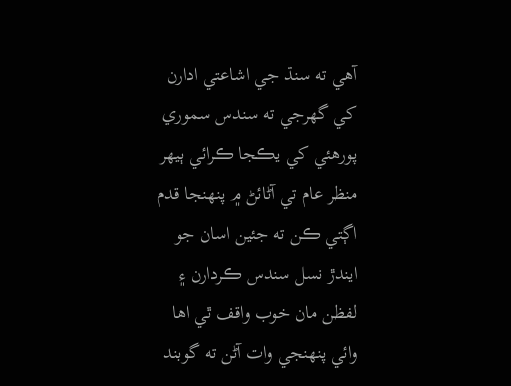آهي ته سنڌ جي اشاعتي ادارن کي گهرجي ته سندس سموري پورهئي کي يڪجا ڪرائي ٻيهر منظر عام تي آڻائڻ ۾ پنهنجا قدم اڳتي ڪن ته جئين اسان جو ايندڙ نسل سندس ڪردارن ۽ لفظن مان خوب واقف ٿي اها وائي پنهنجي وات آڻن ته گوبند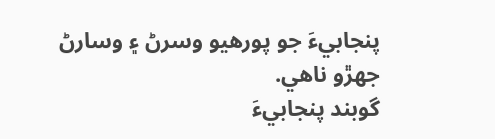پنجابيءَ جو پورهيو وسرڻ ۽ وسارڻ جهڙو ناهي.
گوبند پنجابيءَ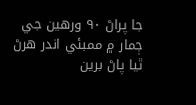جا پراڻ ۹۰ ورهين جي ڄمار ۾ ممبئي اندر هرڻ ٿيا پاڻ برين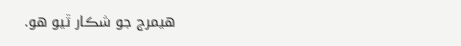هيمرج جو شڪار ٿيو هو.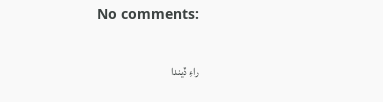No comments:

راءِ ڏيندا